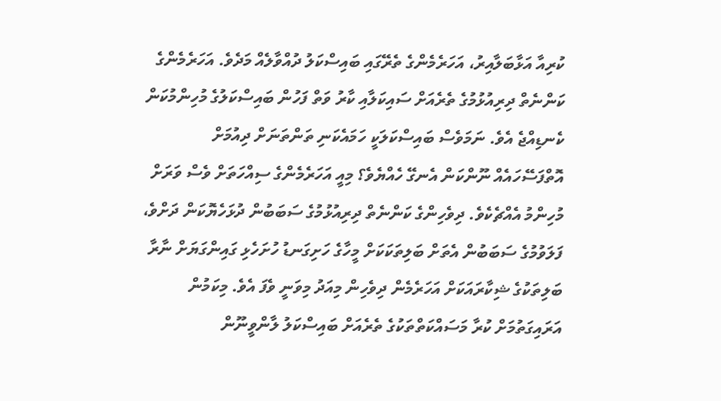ކުރިއާ އަޅާބަލާއިރު، އަހަރެމެންގެ ތެރޭގައި ބައިސްކަލު ދުއްވާލެއް މަދެވެ. އަހަރެމެންގެ ކަންނެތް ދިރިއުޅުމުގެ ތެރެއަށް ސައިކަލާއި ކާރު ވަތް ފަހުން ބައިސްކަލުގެ މުހިންމުކަން ކެނޑިއްޖެ އެވެ. ނަމަވެސް ބައިސްކަލަކީ ހަމައެކަނި ތަންތަނަށް ދިއުމަށް އޮތްފަސޭހައެއް ނޫންކަން އެނގޭ ހެއްޔެވެ؟ މިއީ އަހަރެމެންގެ ސިއްހަތަށް ވެސް ވަރަށް މުހިންމު އެއްޗެކެވެ. ދިވެހިންގެ ކަންނެތް ދިރިއުޅުމުގެ ސަބަބުން ދުޅަހެޔޮކަން ދަށްވެ، ފަލަވުމުގެ ސަބަބުން އެތަށް ބަލިތަކަކަށް މީހާގެ ހަށިގަނޑު ހުށަހެޅި ގައިންގަޔަށް ނާރާ ބަލިތަކުގެ ޝިކާރައަކަށް އަހަރެމެން ދިވެހިން މިއަދު މިވަނީ ވެފަ އެވެ. މިކަމުން އަރައިގަތުމަށް ކުރާ މަސައްކަތްތަކުގެ ތެރެއަށް ބައިސްކަލު ލާންވީނޫން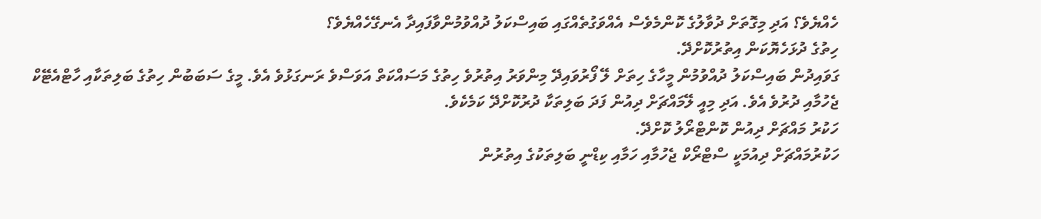ހެއްޔެވެ؟ އަދި މިގޮތަށް ދުވާލުގެ ކޮންމެވެސް އެއްވަގުތެއްގައި ބައިސްކަލު ދުއްވުމުންވާފައިދާ އެނގޭހެއްޔެވެ؟
ހިތުގެ ދުޅަހެޔޮކަން އިތުރުކޮށްދޭ.
ގަވައިދުން ބައިސްކަލު ދުއްވުމުން މީހާގެ ހިތަށް ލޭ ފޯރުވައިދޭ މިންވަރު އިތުރުވެ ހިތުގެ މަސައްކަތް އަވަސްވެ ރަނގަޅުވެ އެވެ. މީގެ ސަބަބުން ހިތުގެ ބަލިތަކާއި ހާޓްއެޓޭކް ޖެހުމާއި ދުރުވެ އެވެ. އަދި މިއީ ލޭމައްޗަށް ދިއުން ފަދަ ބަލިތަކާ ދުރުކޮށްދޭ ކަމެކެވެ.
ހަކުރު މައްޗަށް ދިއުން ކޮންޓްރޯލު ކޮށްދޭ.
ހަކުރުމައްޗަށް ދިއުމަކީ ސްޓްރޯކް ޖެހުމާއި ހަމާއި ކިޑްނީ ބަލިތަކުގެ އިތުރުން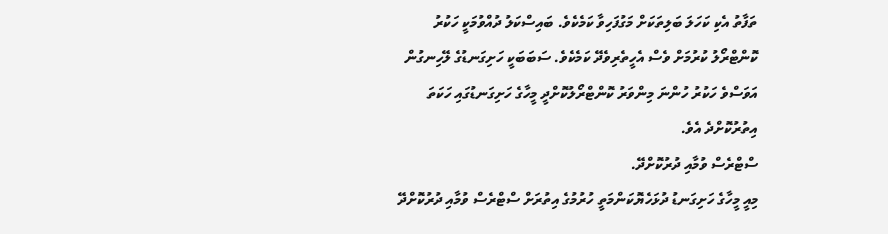ތަފާތު އެކި ކަހަލަ ބަލިތަކަށް މަގުފަހިވާ ކަމެކެވެ. ބައިސްކަލު ދުއްވުމަކީ ހަކުރު ކޮންޓްރޯލު ކުރުމަށް ވެސް އެހީތެރިވެދޭ ކަމެކެވެ. ސަބަބަކީ ހަށިގަނޑުގެ ލޭހިނގުން އަވަސްވެ ހަކުރު ހުންނަ މިންވަރު ކޮންޓްރޯލުކޮށްދީ މީހާގެ ހަށިގަނޑުގައި ހަކަތަ އިތުރުކޮށްދެ އެވެ.
ސްޓްރެސް ވުމާއި ދުރުކޮށްދޭ.
މިއީ މީހާގެ ހަށިގަނޑު ދުޅަހެޔޮކަންމަތީ ހުރުމުގެ އިތުރަށް ސްޓްރެސް ވުމާއި ދުރުކޮށްދޭ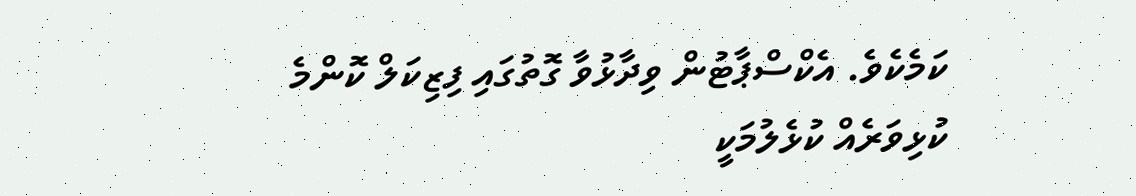ކަމެކެވެ. އެކްސްޕާޓުން ވިދާޅުވާ ގޮތުގައި ފިޒިކަލް ކޮންމެ ކުޅިވަރެއް ކުޅެލުމަކީ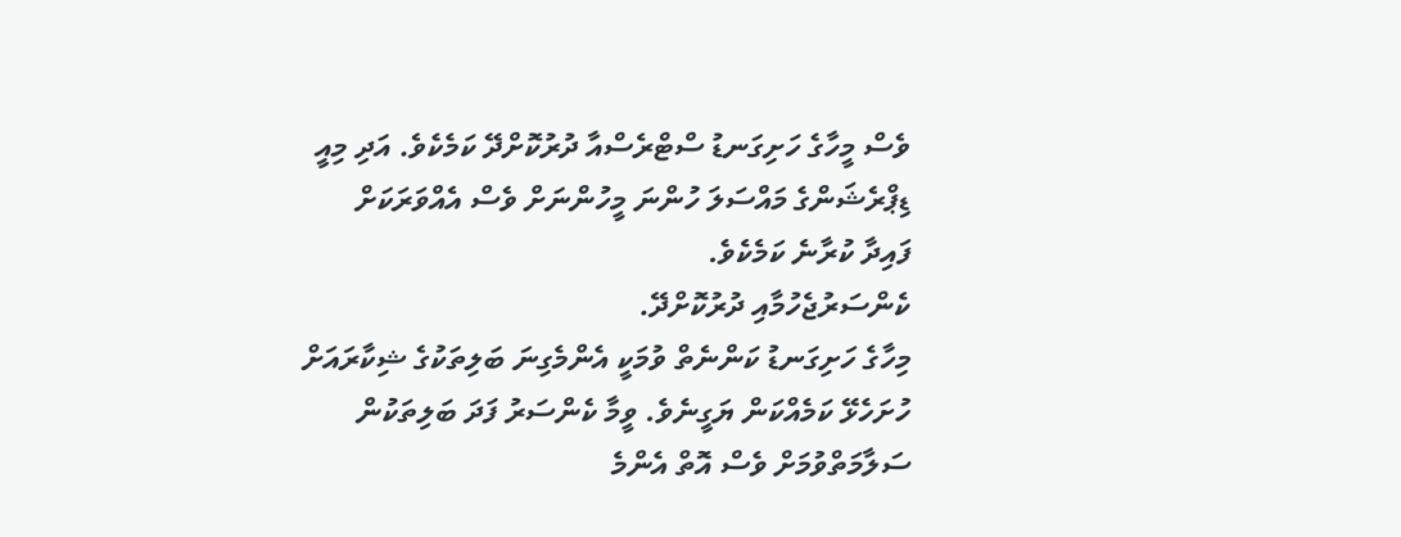ވެސް މީހާގެ ހަށިގަނޑު ސްޓްރެސްއާ ދުރުކޮށްދޭ ކަމެކެވެ. އަދި މިއީ ޑިޕްރެޝަންގެ މައްސަލަ ހުންނަ މީހުންނަށް ވެސް އެއްވަރަކަށް ފައިދާ ކުރާނެ ކަމެކެވެ.
ކެންސަރުޖެހުމާއި ދުރުކޮށްދޭ.
މިހާގެ ހަށިގަނޑު ކަންނެތް ވުމަކީ އެންމެގިނަ ބަލިތަކުގެ ޝިކާރައަށް ހުށަހެޅޭ ކަމެއްކަން ޔަގީނެވެ. ވީމާ ކެންސަރު ފަދަ ބަލިތަކުން ސަލާމަތްވުމަށް ވެސް އޮތް އެންމެ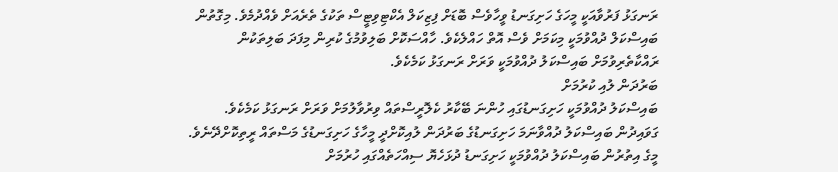ރަނގަޅު ފަރުވާއަކީ މީހަގެ ހަށިގަނޑު ވީހާވެސް ބޮޑަށް ފިޒިކަލް އެކްޓިވިޓީސް ތަކުގެ ތެރެއަށް ވެއްދުމެވެ. މިގޮތުން ބައިސްކަލް ދުއްވުމަކީ މިކަމަށް ވެސް އޮތް ހައްލެކެވެ. ހާއްސަކޮށް ބަލިވުމުގެ ކުރިން މިފަދަ ބަލިތަކުން ރައްކާތެރިވުމަށް ބައިސްކަލު ދުއްވުމަކީ ވަރަށް ރަނގަޅު ކަމެކެވެ.
ބަރުދަން ލުއި ކުރުމަށް
ބައިސްކަލު ދުއްވުމަކީ ހަށިގަނޑުގައި ހުންނަ ބޭކާރު ކެލޮރީސްތައް ވިރުވާލުމަށް ވަރަށް ރަނގަޅު ކަމެކެވެ. ގަވައިދުން ބައިސްކަލު ދުއްވާނަމަ ހަށިގަނޑުގެ ބަރުދަން ލުއިކޮށްދީ މީހާގެ ހަށިގަނޑުގެ މަސްތައް ރީތިކޮށްދޭނެވެ. މީގެ އިތުރުން ބައިސްކަލު ދުއްވުމަކީ ހަށިގަނޑު ދުޅަހެޔޮ ސިއްހަތެއްގައި ހުރުމަށް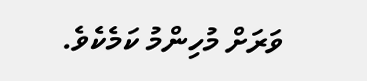ވަރަށް މުހިންމު ކަމެކެވެ.